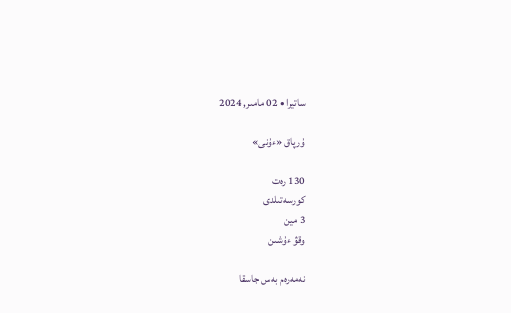ساتيرا • 02 مامىر, 2024

ۇرپاق «ءۇنى»

130 رەت
كورسەتىلدى
3 مين
وقۋ ءۇشىن

نەمەرەم بەس جاسقا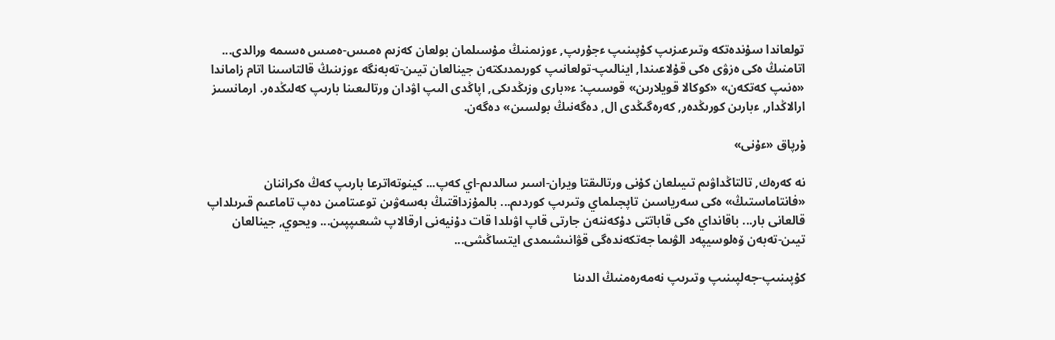تولعاندا سۇندەتكە وتىرعىزىپ كۇپىنىپ ءجۇرىپ, ءوزىمنىڭ مۇسىلمان بولعان كەزىم ەمىس-ەمىس ەسىمە ورالدى... اتامنىڭ ەكى ەزۋى ەكى قۇلاعىندا, اينالىپ-تولعانىپ كورىمدىكتەن جينالعان تيىن-تەبەنگە ءوزىنىڭ قالتاسىنا اتام زاماندا «ەنىپ كەتكەن» «كوكالا قويلارىن» قوسىپ: ء«بارى وزىڭدىكى, اپاڭدى الىپ اۋدان ورتالىعىنا بارىپ كەلىڭدەر. ارمانسىز ارالاڭدار, ءبارىن كورىڭدەر, كەرەگىڭدى ال, دەگەنىڭ بولسىن» دەگەن.

ۇرپاق «ءۇنى»

نە كەرەك, تالتاڭداۋىم تىيىلعان كۇنى ورتالىقتا ويران-اسىر سالدىم-اي كەپ... كينوتەاترعا بارىپ كەڭ ەكراننان «فانتاماستىڭ» ەكى سەرياسىن تاپجىلماي وتىرىپ كوردىم... بالمۇزداقتىڭ بەسەۋىن توعىتامىن دەپ تاماعىم قىرىلداپ قالعانى بار... باقانداي ەكى قاباتتى دۇكەننەن جارتى قاپ اۋىلدا قات دۇنيەنى ارقالاپ شىعىپپىن... ويحوي, جينالعان تيىن-تەبەن ۆەلوسيپەد الۋىما جەتكەندەگى قۋانىشىمدى ايتساڭشى...

كۇپىنىپ-جەلپىنىپ وتىرىپ نەمەرەمنىڭ الدىنا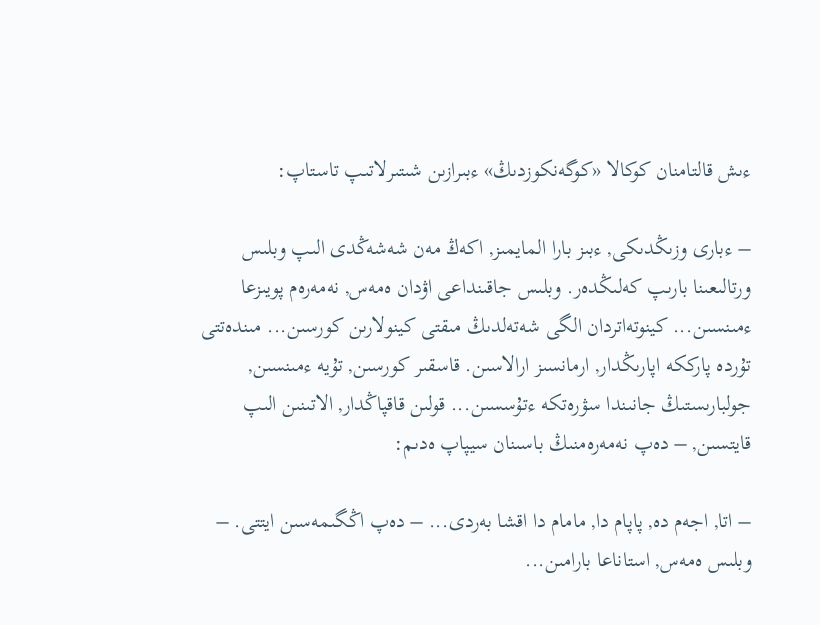ءىش قالتامنان كوكالا «كوگەنكوزدىڭ» ءبىرازىن شىتىرلاتىپ تاستاپ:

– ءبارى وزىڭدىكى, ءبىز بارا المايمىز, اكەڭ مەن شەشەڭدى الىپ وبلىس ورتالىعىنا بارىپ كەلىڭدەر. وبلىس جاقىنداعى اۋدان ەمەس, نەمەرەم پويىزعا ءمىنسىن... كينوتەاتردان الگى شەتەلدىڭ مىقتى كينولارىن كورسىن... مىندەتتى تۇردە پارككە اپارىڭدار, ارمانسىز ارالاسىن. قاسقىر كورسىن, تۇيە ءمىنسىن, جولبارىستىڭ جانىندا سۋرەتكە ءتۇسسىن... قولىن قاقپاڭدار, الاتىنىن الىپ قايتسىن, – دەپ نەمەرەمنىڭ باسىنان سيپاپ ەدىم:

– اتا, اجەم دە, پاپام دا, مامام دا اقشا بەردى... – دەپ اڭگىمەسىن ايتتى. – وبلىس ەمەس, استاناعا بارامىن...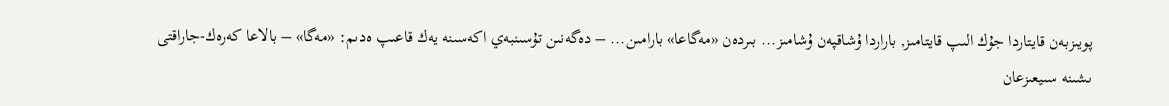پويىزبەن قايتاردا جۇك الىپ قايتامىز, باراردا ۇشاقپەن ۇشامىز... بىردەن «مەگاعا» بارامىن... – دەگەنىن تۇسىنبەي اكەسىنە يەك قاعىپ ەدىم: «مەگا» – بالاعا كەرەك-جاراقتى ىشىنە سىيعىزعان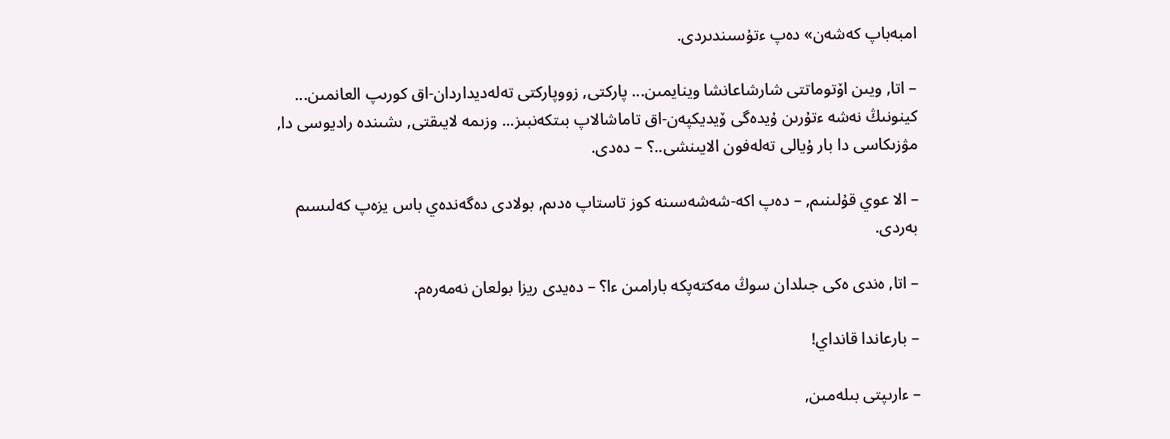امبەباپ كەشەن» دەپ ءتۇسىندىردى.

– اتا, ويىن اۆتوماتتى شارشاعانشا وينايمىن... پاركتى, زووپاركتى تەلەديداردان-اق كورىپ العانمىن... كينونىڭ نەشە ءتۇرىن ۇيدەگى ۆيديكپەن-اق تاماشالاپ بىتكەنبىز... وزىمە لايىقتى, ىشىندە راديوسى دا, مۋزىكاسى دا بار ۇيالى تەلەفون الايىنشى..؟ – دەدى.

– الا عوي قۇلىنىم, – دەپ اكە-شەشەسىنە كوز تاستاپ ەدىم, بولادى دەگەندەي باس يزەپ كەلىسىم بەردى.

– اتا, ەندى ەكى جىلدان سوڭ مەكتەپكە بارامىن ءا؟ – دەيدى ريزا بولعان نەمەرەم.

– بارعاندا قانداي!

– ءارىپتى بىلەمىن,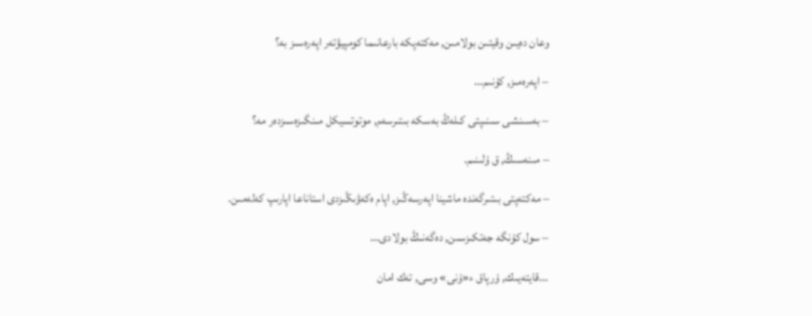وعان دەيىن وقيتىن بولامىن, مەكتەپكە بارعانىما كومپيۋتەر اپەرەسىز بە؟

– اپەرەمىز, كۇنىم...

– بەسىنشى سىنىپتى كىلەڭ بەسكە بىتىرسەم, موتوتسيكل مىنگىزەسىزدەر مە؟

– مىنەسىڭ, ق ۇلىنىم.

– مەكتەپتى بىتىرگەندە ماشينا اپەرسەڭىز, اپام ەكەۋىڭىزدى استاناعا اپارىپ كەلەمىن.

– سول كۇنگە جەتكىزسىن, دەگەنىڭ بولادى...

...قايتەيىك, ۇرپاق ء«ۇنى» وسى, تەك امان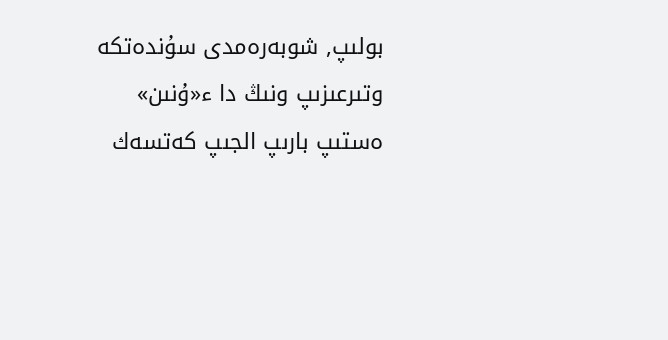بولىپ, شوبەرەمدى سۇندەتكە وتىرعىزىپ ونىڭ دا ء«ۇنىن» ەستىپ بارىپ الجىپ كەتسەك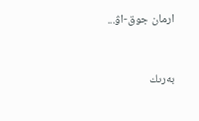ارمان جوق-اۋ...



بەرىك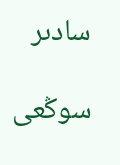سادىر

سوڭعى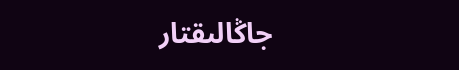جاڭالىقتار